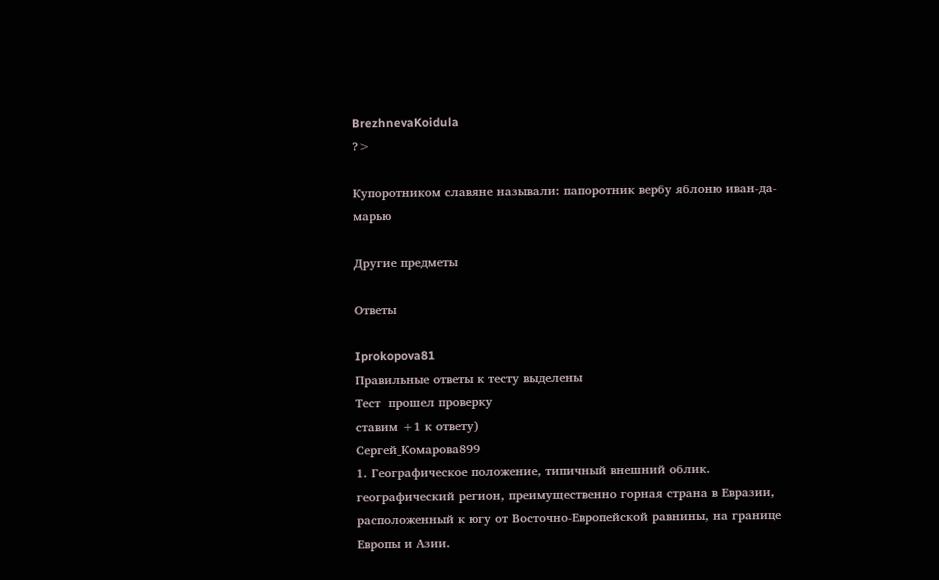BrezhnevaKoidula
?>

Купоротником славяне называли: папоротник вербу яблоню иван-да-марью

Другие предметы

Ответы

Iprokopova81
Правильные ответы к тесту выделены
Тест  прошел проверку
ставим +1 к ответу)
Сергей_Комарова899
1. Географическое положение, типичный внешний облик.
географический регион, преимущественно горная страна в Евразии, расположенный к югу от Восточно-Европейской равнины, на границе Европы и Азии.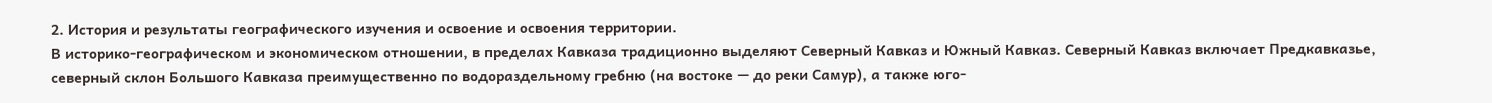2. История и результаты географического изучения и освоение и освоения территории.
В историко-географическом и экономическом отношении, в пределах Кавказа традиционно выделяют Северный Кавказ и Южный Кавказ. Северный Кавказ включает Предкавказье, северный склон Большого Кавказа преимущественно по водораздельному гребню (на востоке — до реки Самур), а также юго-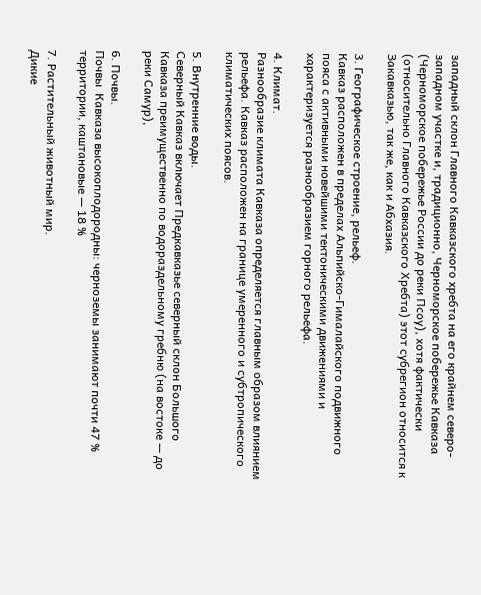западный склон Главного Кавказского хребта на его крайнем северо-западном участке и, традиционно, Черноморское побережье Кавказа (Черноморское побережье России до реки Псоу), хотя фактически (относительно Главного Кавказского Хребта) этот субрегион относится к Закавказью, так же, как и Абхазия.

3. Географическое строение, рельеф.
Кавказ расположен в пределах Альпийско-Гималайского подвижного пояса с активными новейшими тектоническими движениями и характеризуется разнообразием горного рельефа.

4. Климат.
Разнообразие климата Кавказа определяется главным образом влиянием рельефа. Кавказ расположен на границе умеренного и субтропического климатических поясов.

5. Внутренние воды.
Северный Кавказ включает Предкавказье северный склон Большого Кавказа преимущественно по водораздельному гребню (на востоке — до реки Самур),

6. Почвы.
Почвы  Кавказа высокоплодородны: черноземы занимают почти 47 % территории, каштановые — 18 %

7. Растительный животный мир.
Дикие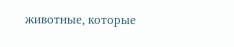животные, которые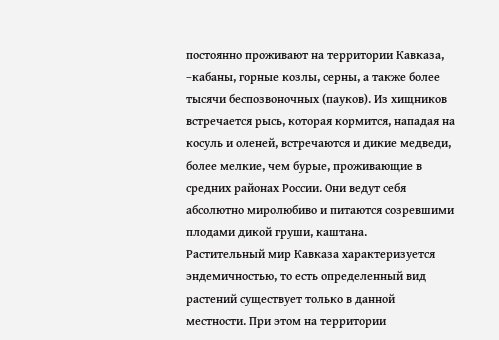постоянно проживают на территории Кавказа, –кабаны, горные козлы, серны, а также более тысячи беспозвоночных (пауков). Из хищников встречается рысь, которая кормится, нападая на косуль и оленей, встречаются и дикие медведи, более мелкие, чем бурые, проживающие в средних районах России. Они ведут себя абсолютно миролюбиво и питаются созревшими плодами дикой груши, каштана.
Растительный мир Кавказа характеризуется эндемичностью, то есть определенный вид растений существует только в данной местности. При этом на территории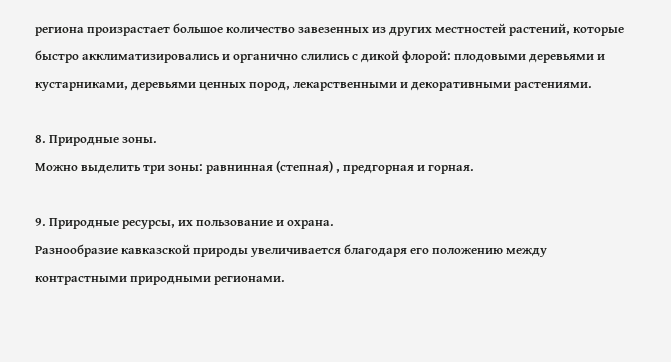региона произрастает большое количество завезенных из других местностей растений, которые быстро акклиматизировались и органично слились с дикой флорой: плодовыми деревьями и кустарниками, деревьями ценных пород, лекарственными и декоративными растениями.

8. Природные зоны.
Можно выделить три зоны: равнинная (степная) , предгорная и горная.

9. Природные ресурсы, их пользование и охрана.
Разнообразие кавказской природы увеличивается благодаря его положению между контрастными природными регионами.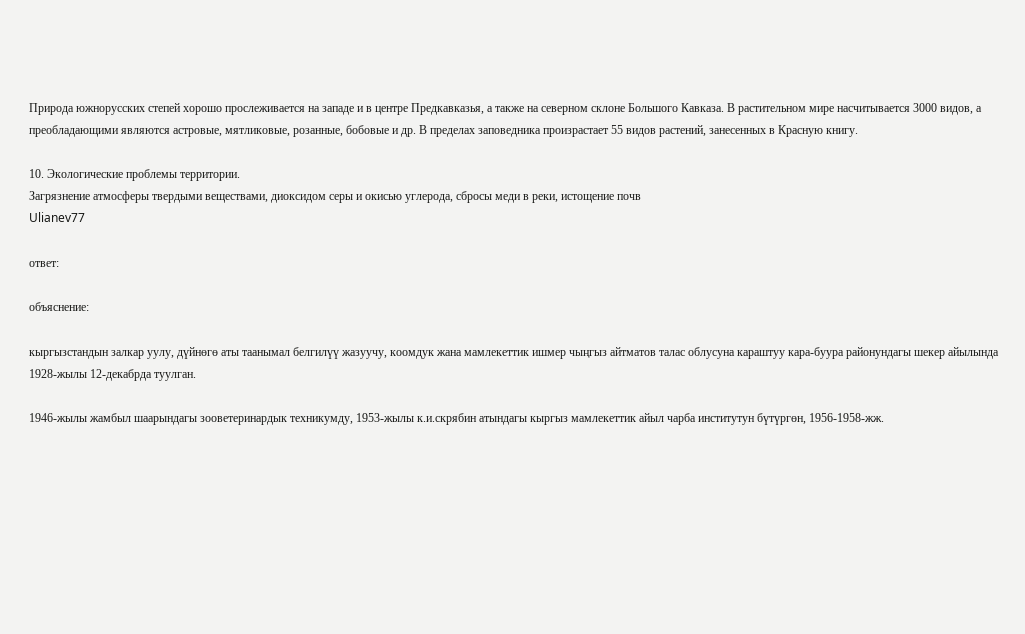Природа южнорусских степей хорошо прослеживается на западе и в центре Предкавказья, а также на северном склоне Большого Кавказа. В растительном мире насчитывается 3000 видов, а преобладающими являются астровые, мятликовые, розанные, бобовые и др. В пределах заповедника произрастает 55 видов растений, занесенных в Красную книгу.

10. Экологические проблемы территории.
Загрязнение атмосферы твердыми веществами, диоксидом серы и окисью углерода, сбросы меди в реки, истощение почв
Ulianev77

ответ:

объяснение:

кыргызстандын залкар уулу, дүйнөгө аты таанымал белгилүү жазуучу, коомдук жана мамлекеттик ишмер чыңгыз айтматов талас облусуна караштуу кара-буура районундагы шекер айылында 1928-жылы 12-декабрда туулган.

1946-жылы жамбыл шаарындагы зооветеринардык техникумду, 1953-жылы к.и.скрябин атындагы кыргыз мамлекеттик айыл чарба институтун бүтүргөн, 1956-1958-жж.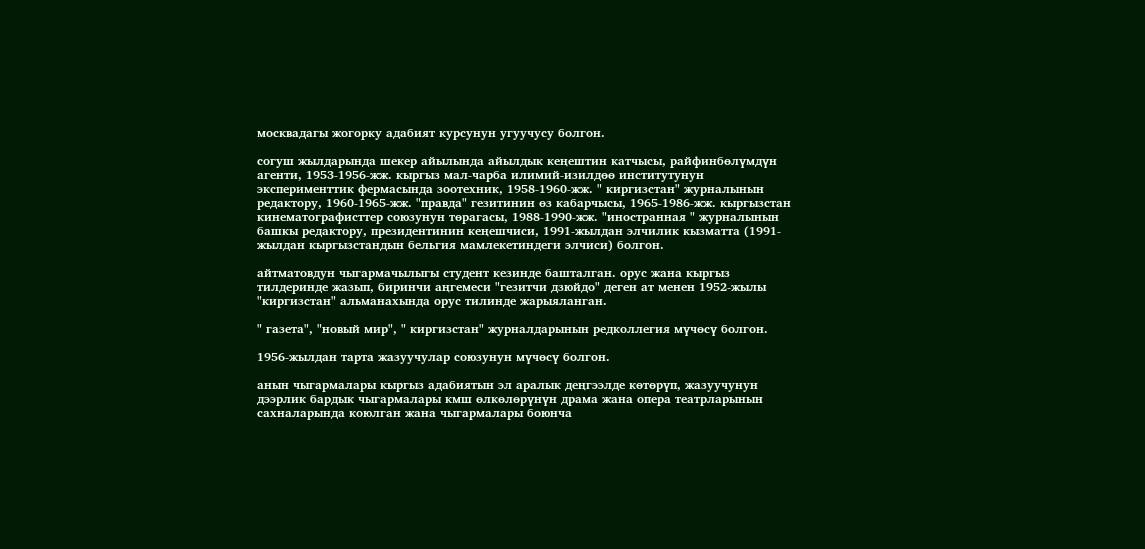москвадагы жогорку адабият курсунун угуучусу болгон.

согуш жылдарында шекер айылында айылдык кеңештин катчысы, райфинбөлүмдүн агенти, 1953-1956-жж. кыргыз мал-чарба илимий-изилдөө институтунун эксперименттик фермасында зоотехник, 1958-1960-жж. " киргизстан" журналынын редактору, 1960-1965-жж. "правда" гезитинин өз кабарчысы, 1965-1986-жж. кыргызстан кинематографисттер союзунун төрагасы, 1988-1990-жж. "иностранная " журналынын башкы редактору, президентинин кеңешчиси, 1991-жылдан элчилик кызматта (1991-жылдан кыргызстандын бельгия мамлекетиндеги элчиси) болгон.

айтматовдун чыгармачылыгы студент кезинде башталган. орус жана кыргыз тилдеринде жазып, биринчи аңгемеси "гезитчи дзюйдо" деген ат менен 1952-жылы "киргизстан" альманахында орус тилинде жарыяланган.

" газета", "новый мир", " киргизстан" журналдарынын редколлегия мүчөсү болгон.

1956-жылдан тарта жазуучулар союзунун мүчөсү болгон.

анын чыгармалары кыргыз адабиятын эл аралык деңгээлде көтөрүп, жазуучунун дээрлик бардык чыгармалары кмш өлкөлөрүнүн драма жана опера театрларынын сахналарында коюлган жана чыгармалары боюнча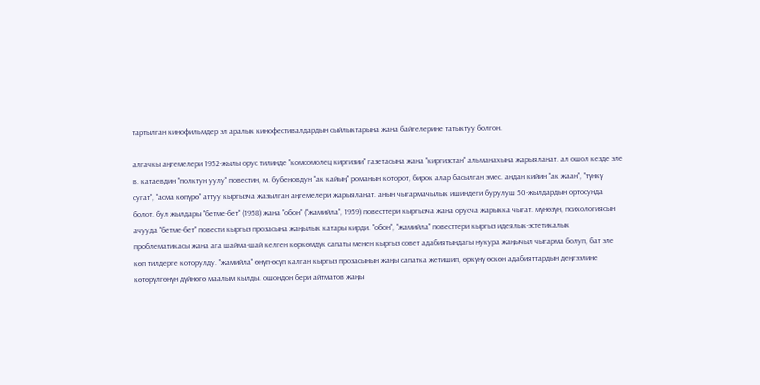тартылган кинофильмдер эл аралык кинофестивалдардын сыйлыктарына жана байгелерине татыктуу болгон.

алгачкы аңгемелери 1952-жылы орус тилинде "комсомолец киргизии" газетасына жана "киргизстан" альманахына жарыяланат. ал ошол кезде эле в. катаевдин "полктун уулу" повестин, м. бубеновдун "ак кайың" романын которот, бирок алар басылган эмес. андан кийин "ак жаан", "түнкү сугат", "асма көпүрө" аттуу кыргызча жазылган аңгемелери жарыяланат. анын чыгармачылык ишиндеги бурулуш 50-жылдардын ортосунда болот. бул жылдары "бетме-бет" (1958) жана "обон" ("жамийла", 1959) повесттери кыргызча жана орусча жарыкка чыгат. мүнөзүн, психологиясын ачууда "бетме-бет" повести кыргыз прозасына жаңылык катары кирди. "обон", "жамийла" повесттери кыргыз идеялык-эстетикалык проблематикасы жана ага шайма-шай келген көркөмдүк сапаты менен кыргыз совет адабиятындагы нукура жаңычыл чыгарма болуп, бат эле көп тилдерге которулду. "жамийла" өнүп-өсүп калган кыргыз прозасынын жаңы сапатка жетишип, өркүнү өскөн адабияттардын деңгээлине көтөрүлгөнүн дүйнөгө маалым кылды. ошондон бери айтматов жаңы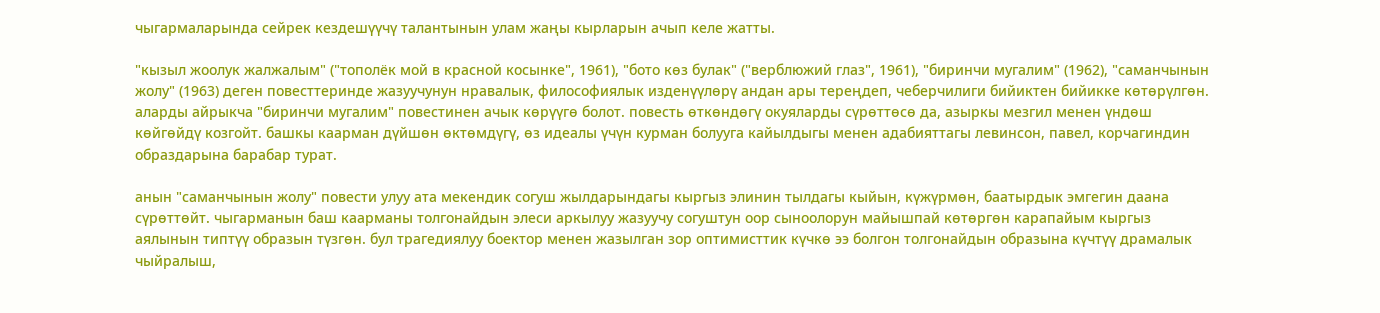чыгармаларында сейрек кездешүүчү талантынын улам жаңы кырларын ачып келе жатты.

"кызыл жоолук жалжалым" ("тополёк мой в красной косынке", 1961), "бото көз булак" ("верблюжий глаз", 1961), "биринчи мугалим" (1962), "саманчынын жолу" (1963) деген повесттеринде жазуучунун нравалык, философиялык изденүүлөрү андан ары тереңдеп, чеберчилиги бийиктен бийикке көтөрүлгөн. аларды айрыкча "биринчи мугалим" повестинен ачык көрүүгө болот. повесть өткөндөгү окуяларды сүрөттөсө да, азыркы мезгил менен үндөш көйгөйдү козгойт. башкы каарман дүйшөн өктөмдүгү, өз идеалы үчүн курман болууга кайылдыгы менен адабияттагы левинсон, павел, корчагиндин образдарына барабар турат.

анын "саманчынын жолу" повести улуу ата мекендик согуш жылдарындагы кыргыз элинин тылдагы кыйын, күжүрмөн, баатырдык эмгегин даана сүрөттөйт. чыгарманын баш каарманы толгонайдын элеси аркылуу жазуучу согуштун оор сыноолорун майышпай көтөргөн карапайым кыргыз аялынын типтүү образын түзгөн. бул трагедиялуу боектор менен жазылган зор оптимисттик күчкө ээ болгон толгонайдын образына күчтүү драмалык чыйралыш,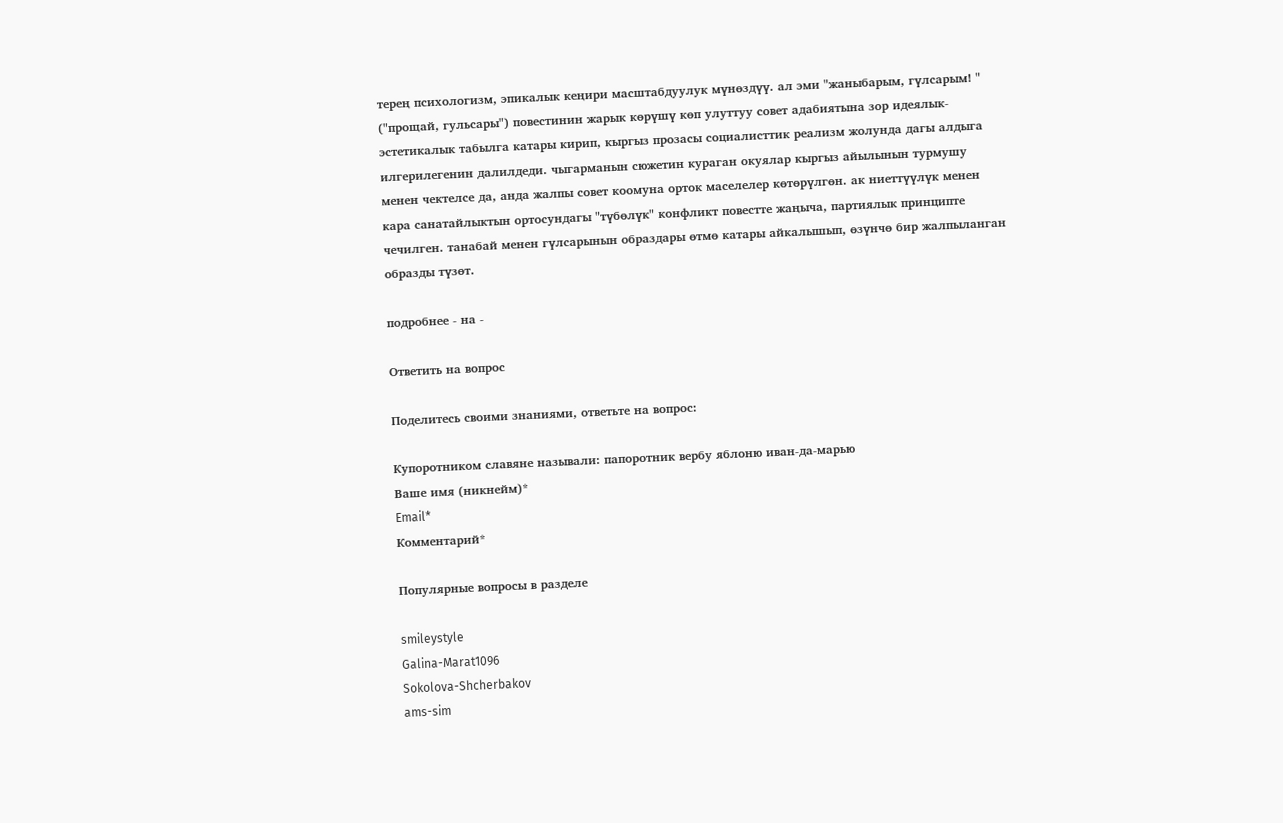терең психологизм, эпикалык кеңири масштабдуулук мүнөздүү. ал эми "жаныбарым, гүлсарым! " ("прощай, гульсары") повестинин жарык көрүшү көп улуттуу совет адабиятына зор идеялык-эстетикалык табылга катары кирип, кыргыз прозасы социалисттик реализм жолунда дагы алдыга илгерилегенин далилдеди. чыгарманын сюжетин кураган окуялар кыргыз айылынын турмушу менен чектелсе да, анда жалпы совет коомуна орток маселелер көтөрүлгөн. ак ниеттүүлүк менен кара санатайлыктын ортосундагы "түбөлүк" конфликт повестте жаңыча, партиялык принципте чечилген. танабай менен гүлсарынын образдары өтмө катары айкалышып, өзүнчө бир жалпыланган образды түзөт.

подробнее - на -

Ответить на вопрос

Поделитесь своими знаниями, ответьте на вопрос:

Купоротником славяне называли: папоротник вербу яблоню иван-да-марью
Ваше имя (никнейм)*
Email*
Комментарий*

Популярные вопросы в разделе

smileystyle
Galina-Marat1096
Sokolova-Shcherbakov
ams-sim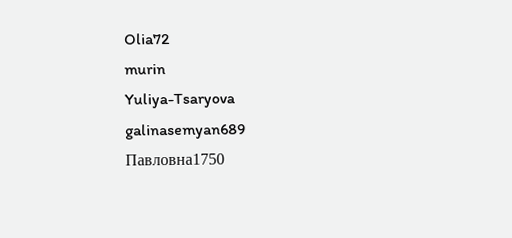Olia72
murin
Yuliya-Tsaryova
galinasemyan689
Павловна1750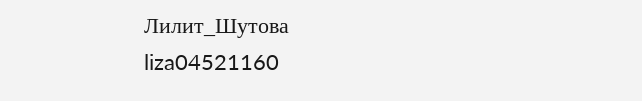Лилит_Шутова
liza04521160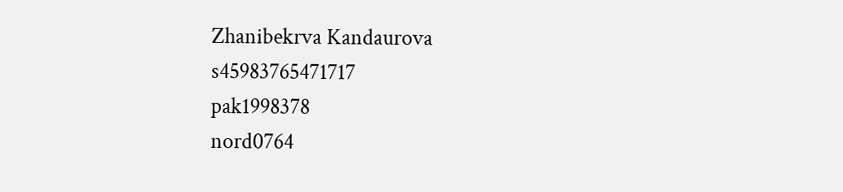Zhanibekrva Kandaurova
s45983765471717
pak1998378
nord0764